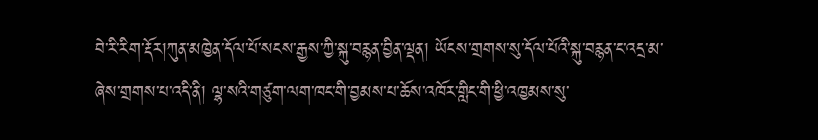བེ་རི་རིག་རྡོར།ཀུན་མཁྱེན་དོལ་པོ་སངས་རྒྱས་ཀྱི་སྐུ་བརྙན་བྱིན་ལྡན། ཡོངས་གྲགས་སུ་དོལ་པོའི་སྐུ་བརྙན་ང་འདྲ་མ་ཞེས་གྲགས་པ་འདི་ནི། ལྷ་སའི་གཙུག་ལག་ཁང་གི་བྱམས་པ་ཆོས་འཁོར་གླིང་གི་ཕྱི་འཁྱམས་སུ་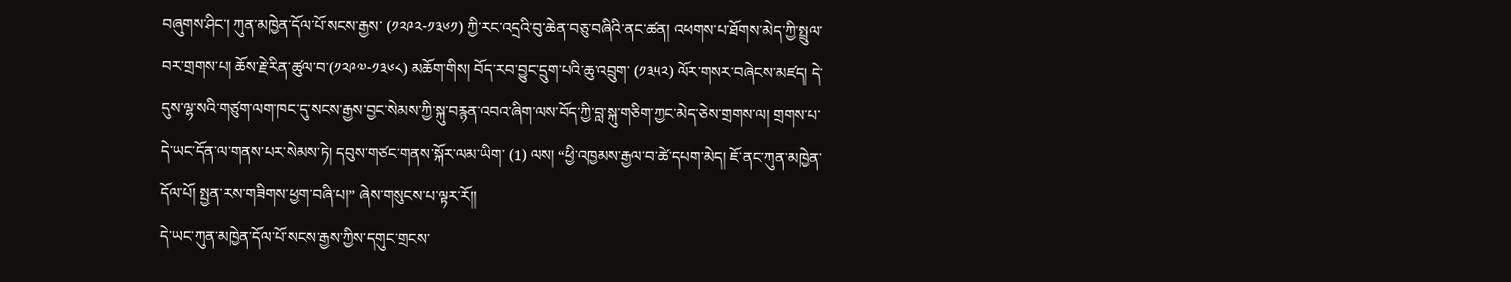བཞུགས་ཤིང་། ཀུན་མཁྱེན་དོལ་པོ་སངས་རྒྱས་ (༡༢༩༢-༡༣༦༡) ཀྱི་རང་འདྲའི་བུ་ཆེན་བཅུ་བཞིའི་ནང་ཚན། འཕགས་པ་ཐོགས་མེད་ཀྱི་སྤྲུལ་བར་གྲགས་པ། ཆོས་རྗེ་རིན་ཚུལ་བ་(༡༢༩༧-༡༣༦༨) མཆོག་གིས། བོད་རབ་བྱུང་དྲུག་པའི་ཆུ་འབྲུག་ (༡༣༥༢) ལོར་གསར་བཞེངས་མཛད། དེ་དུས་ལྷ་སའི་གཙུག་ལག་ཁང་དུ་སངས་རྒྱས་བྱང་སེམས་ཀྱི་སྐུ་བརྙན་འབའ་ཞིག་ལས་བོད་ཀྱི་བླ་སྐུ་གཅིག་ཀྱང་མེད་ཅེས་གྲགས་ལ། གྲགས་པ་དེ་ཡང་དོན་ལ་གནས་པར་སེམས་ཏེ། དབུས་གཙང་གནས་སྐོར་ལམ་ཡིག་ (1) ལས། “ཕྱི་འཁྱམས་རྒྱལ་བ་ཚེ་དཔག་མེད། ཇོ་ནང་ཀུན་མཁྱེན་དོལ་པོ། སྤྱན་རས་གཟིགས་ཕྱག་བཞི་པ།” ཞེས་གསུངས་པ་ལྟར་རོ།།
དེ་ཡང་ཀུན་མཁྱེན་དོལ་པོ་སངས་རྒྱས་ཀྱིས་དགུང་གྲངས་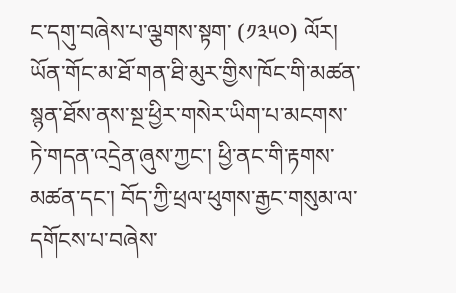ང་དགུ་བཞེས་པ་ལྕགས་སྟག་ (༡༣༥༠) ལོར། ཡོན་གོང་མ་ཐོ་གན་ཐི་མུར་གྱིས་ཁོང་གི་མཚན་སྙན་ཐོས་ནས་སྔ་ཕྱིར་གསེར་ཡིག་པ་མངགས་ཏེ་གདན་འདྲེན་ཞུས་ཀྱང་། ཕྱི་ནང་གི་རྟགས་མཚན་དང་། བོད་ཀྱི་ཕྲལ་ཕུགས་རྒྱང་གསུམ་ལ་དགོངས་པ་བཞེས་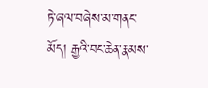ཏེ་ཞལ་བཞེས་མ་གནང་མོད། རྒྱའི་བང་ཆེན་རྣམས་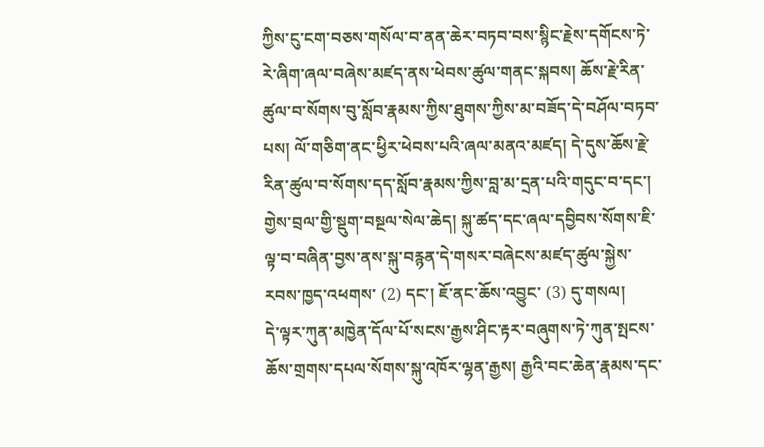ཀྱིས་ངུ་ངག་བཅས་གསོལ་བ་ནན་ཆེར་བཏབ་བས་སྙིང་རྗེས་དགོངས་ཏེ་རེ་ཞིག་ཞལ་བཞེས་མཛད་ནས་ཕེབས་ཚུལ་གནང་སྐབས། ཆོས་རྗེ་རིན་ཚུལ་བ་སོགས་བུ་སློབ་རྣམས་ཀྱིས་ཐུགས་ཀྱིས་མ་བཟོད་དེ་བཤོལ་བཏབ་པས། ལོ་གཅིག་ནང་ཕྱིར་ཕེབས་པའི་ཞལ་མནའ་མཛད། དེ་དུས་ཆོས་རྗེ་རིན་ཚུལ་བ་སོགས་དད་སློབ་རྣམས་ཀྱིས་བླ་མ་དྲན་པའི་གདུང་བ་དང་། གྱེས་བྲལ་གྱི་སྡུག་བསྔལ་སེལ་ཆེད། སྐུ་ཚད་དང་ཞལ་དབྱིབས་སོགས་ཇི་ལྟ་བ་བཞིན་བྱས་ནས་སྐུ་བརྙན་དེ་གསར་བཞེངས་མཛད་ཚུལ་སྐྱེས་རབས་ཁྱད་འཕགས་ (2) དང་། ཇོ་ནང་ཆོས་འབྱུང་ (3) དུ་གསལ།
དེ་ལྟར་ཀུན་མཁྱེན་དོལ་པོ་སངས་རྒྱས་ཤིང་རྟར་བཞུགས་ཏེ་ཀུན་སྤངས་ཆོས་གྲགས་དཔལ་སོགས་སྐུ་འཁོར་ལྷན་རྒྱས། རྒྱའི་བང་ཆེན་རྣམས་དང་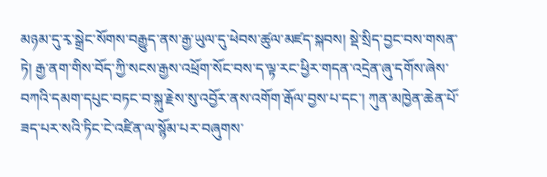མཉམ་དུ་རྭ་སྒྲེང་སོགས་བརྒྱུད་ནས་རྒྱ་ཡུལ་དུ་ཕེབས་ཚུལ་མཛད་སྐབས། སྡེ་སྲིད་བྱང་བས་གསན་ཏེ། རྒྱ་ནག་གིས་བོད་ཀྱི་སངས་རྒྱས་འཕྲོག་སོང་བས་ད་ལྟ་རང་ཕྱིར་གདན་འདྲེན་ཞུ་དགོས་ཞེས་བཀའི་དམག་དཔུང་བཏང་བ་སྐུ་རྗེས་སུ་འབྱོར་ནས་འགོག་རྒོལ་བྱས་པ་དང་། ཀུན་མཁྱེན་ཆེན་པོ་ཟད་པར་སའི་ཏིང་ངེ་འཛིན་ལ་སྙོམ་པར་བཞུགས་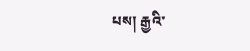པས། རྒྱའི་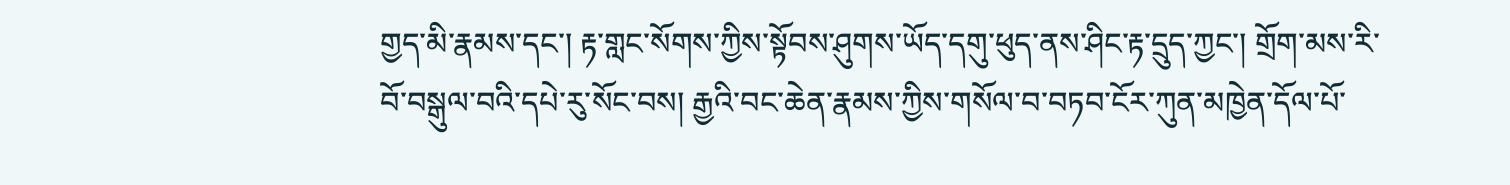གྱད་མི་རྣམས་དང་། རྟ་གླང་སོགས་ཀྱིས་སྟོབས་ཤུགས་ཡོད་དགུ་ཕུད་ནས་ཤིང་རྟ་དྲུད་ཀྱང་། གྲོག་མས་རི་བོ་བསྒུལ་བའི་དཔེ་རུ་སོང་བས། རྒྱའི་བང་ཆེན་རྣམས་ཀྱིས་གསོལ་བ་བཏབ་ངོར་ཀུན་མཁྱེན་དོལ་པོ་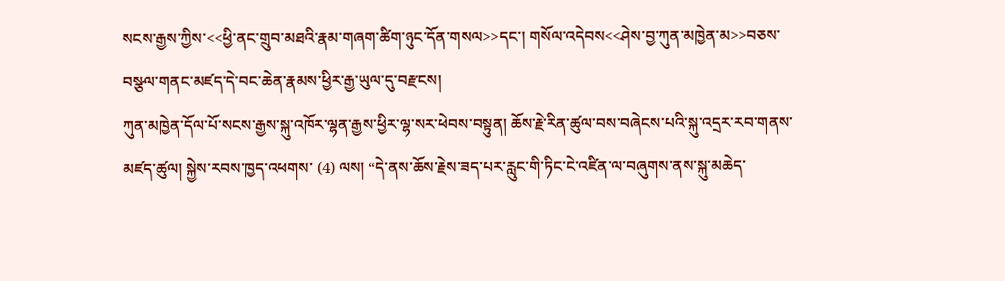སངས་རྒྱས་ཀྱིས་<<ཕྱི་ནང་གྲུབ་མཐའི་རྣམ་གཞག་ཚིག་ཉུང་དོན་གསལ>>དང་། གསོལ་འདེབས<<ཤེས་བྱ་ཀུན་མཁྱེན་མ>>བཅས་བསྩལ་གནང་མཛད་དེ་བང་ཆེན་རྣམས་ཕྱིར་རྒྱ་ཡུལ་དུ་བརྫངས།
ཀུན་མཁྱེན་དོལ་པོ་སངས་རྒྱས་སྐུ་འཁོར་ལྷན་རྒྱས་ཕྱིར་ལྷ་སར་ཕེབས་བསྟུན། ཆོས་རྗེ་རིན་ཚུལ་བས་བཞེངས་པའི་སྐུ་འདྲར་རབ་གནས་མཛད་ཚུལ། སྐྱེས་རབས་ཁྱད་འཕགས་ (4) ལས། “དེ་ནས་ཆོས་རྗེས་ཟད་པར་རླུང་གི་ཏིང་ངེ་འཛིན་ལ་བཞུགས་ནས་སྐུ་མཆེད་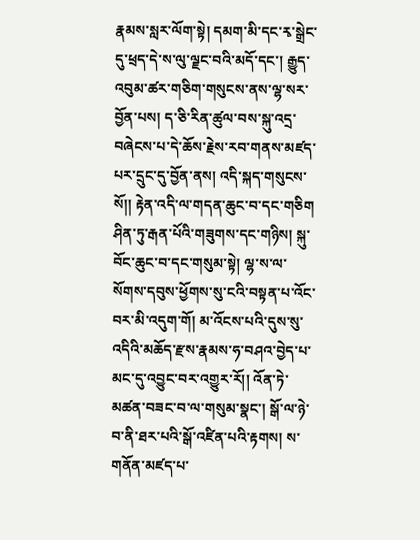རྣམས་སླར་ལོག་སྟེ། དམག་མི་དང་རྭ་སྒྲེང་དུ་ཕྲད་དེ་ས་ལུ་ལྗང་བའི་མདོ་དང་། རྒྱུད་འབུམ་ཚར་གཅིག་གསུངས་ནས་ལྷ་སར་བྱོན་པས། ད་ཅི་རིན་ཚུལ་བས་སྐུ་འདྲ་བཞེངས་པ་དེ་ཆོས་རྗེས་རབ་གནས་མཛད་པར་དྲུང་དུ་བྱོན་ནས། འདི་སྐད་གསུངས་སོ།། རྟེན་འདི་ལ་གདན་ཆུང་བ་དང་གཅིག ཤིན་ཏུ་རྒན་པོའི་གཟུགས་དང་གཉིས། སྐུ་བོང་ཆུང་བ་དང་གསུམ་སྟེ། ལྷ་ས་ལ་སོགས་དབུས་ཕྱོགས་སུ་ངའི་བསྟན་པ་འོང་བར་མི་འདུག་གོ། མ་འོངས་པའི་དུས་སུ་འདིའི་མཆོད་རྫས་རྣམས་ཧ་བཤའ་བྱེད་པ་མང་དུ་འབྱུང་བར་འགྱུར་རོ།། འོན་ཏེ་མཚན་བཟང་བ་ལ་གསུམ་སྣང་། སྒོ་ལ་ཉེ་བ་ནི་ཐར་པའི་སྒོ་འཛིན་པའི་རྟགས། ས་གནོན་མཛད་པ་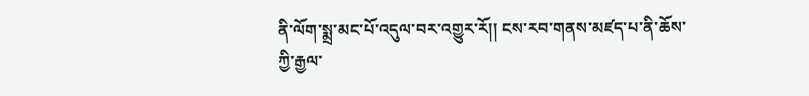ནི་ལོག་སྨྲ་མང་པོ་འདུལ་བར་འགྱུར་རོ།། ངས་རབ་གནས་མཛད་པ་ནི་ཆོས་ཀྱི་རྒྱལ་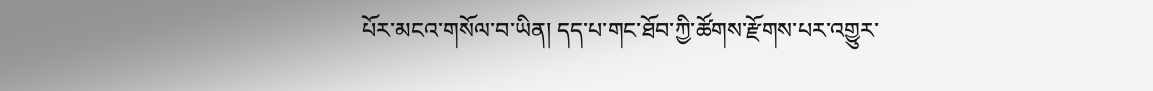པོར་མངའ་གསོལ་བ་ཡིན། དད་པ་གང་ཐོབ་ཀྱི་ཚོགས་རྫོགས་པར་འགྱུར་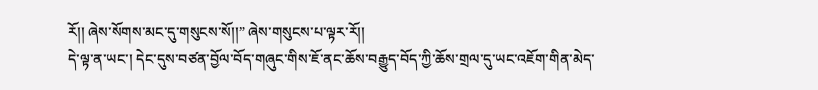རོ།། ཞེས་སོགས་མང་དུ་གསུངས་སོ།།” ཞེས་གསུངས་པ་ལྟར་རོ།།
དེ་ལྟ་ན་ཡང་། དེང་དུས་བཙན་བྱོལ་བོད་གཞུང་གིས་ཇོ་ནང་ཆོས་བརྒྱུད་བོད་ཀྱི་ཆོས་གྲལ་དུ་ཡང་འཇོག་གིན་མེད་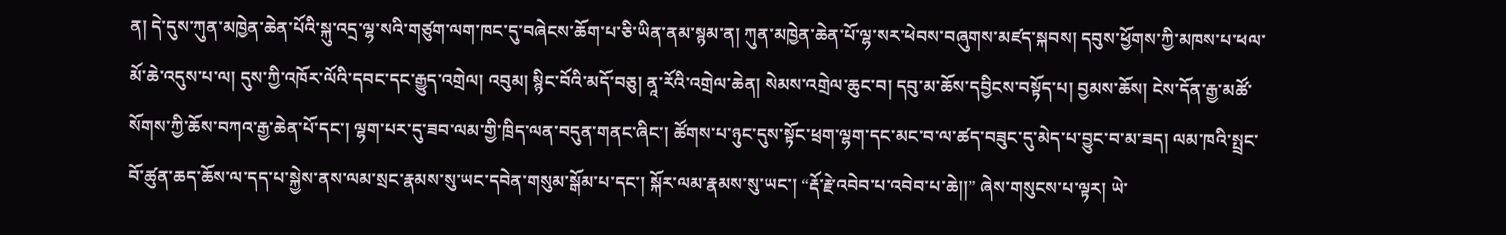ན། དེ་དུས་ཀུན་མཁྱེན་ཆེན་པོའི་སྐུ་འདྲ་ལྷ་སའི་གཙུག་ལག་ཁང་དུ་བཞེངས་ཆོག་པ་ཅི་ཡིན་ནམ་སྙམ་ན། ཀུན་མཁྱེན་ཆེན་པོ་ལྷ་སར་ཕེབས་བཞུགས་མཛད་སྐབས། དབུས་ཕྱོགས་ཀྱི་མཁས་པ་ཕལ་མོ་ཆེ་འདུས་པ་ལ། དུས་ཀྱི་འཁོར་ལོའི་དབང་དང་རྒྱུད་འགྲེལ། འབུམ། སྙིང་བོའི་མདོ་བཅུ། ནཱ་རོའི་འགྲེལ་ཆེན། སེམས་འགྲེལ་ཆུང་བ། དབུ་མ་ཆོས་དབྱིངས་བསྟོད་པ། བྱམས་ཆོས། ངེས་དོན་རྒྱ་མཚོ་སོགས་ཀྱི་ཆོས་བཀའ་རྒྱ་ཆེན་པོ་དང་། ལྷག་པར་དུ་ཟབ་ལམ་གྱི་ཁྲིད་ལན་བདུན་གནང་ཞིང་། ཚོགས་པ་ཉུང་དུས་སྟོང་ཕྲག་ལྷག་དང་མང་བ་ལ་ཚད་བཟུང་དུ་མེད་པ་བྱུང་བ་མ་ཟད། ལམ་ཁའི་སྤྲང་བོ་ཚུན་ཆད་ཆོས་ལ་དད་པ་སྐྱེས་ནས་ལམ་སྲང་རྣམས་སུ་ཡང་དབེན་གསུམ་སྒོམ་པ་དང་། སྐོར་ལམ་རྣམས་སུ་ཡང་། “རྡོ་རྗེ་འབེབ་པ་འབེབ་པ་ཆེ།།” ཞེས་གསུངས་པ་ལྟར། ཡེ་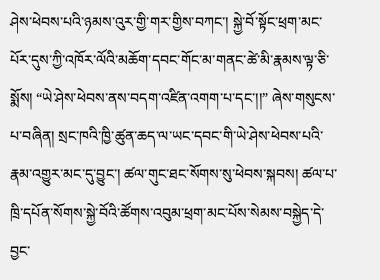ཤེས་ཕེབས་པའི་ཉམས་འུར་གྱི་གར་གྱིས་བཀང་། སྐྱེ་བོ་སྟོང་ཕྲག་མང་པོར་དུས་ཀྱི་འཁོར་ལོའི་མཆོག་དབང་གོང་མ་གནང་ཚེ་མི་རྣམས་ལྟ་ཅི་སྨོས། “ཡེ་ཤེས་ཕེབས་ནས་བདག་འཛིན་འགག་པ་དང་།།” ཞེས་གསུངས་པ་བཞིན། སྲང་ཁའི་ཁྱི་ཚུན་ཆད་ལ་ཡང་དབང་གི་ཡེ་ཤེས་ཕེབས་པའི་རྣམ་འགྱུར་མང་དུ་བྱུང་། ཚལ་གུང་ཐང་སོགས་སུ་ཕེབས་སྐབས། ཚལ་པ་ཁྲི་དཔོན་སོགས་སྐྱེ་བོའི་ཚོགས་འབུམ་ཕྲག་མང་པོས་སེམས་བསྐྱེད་དེ་བྱང་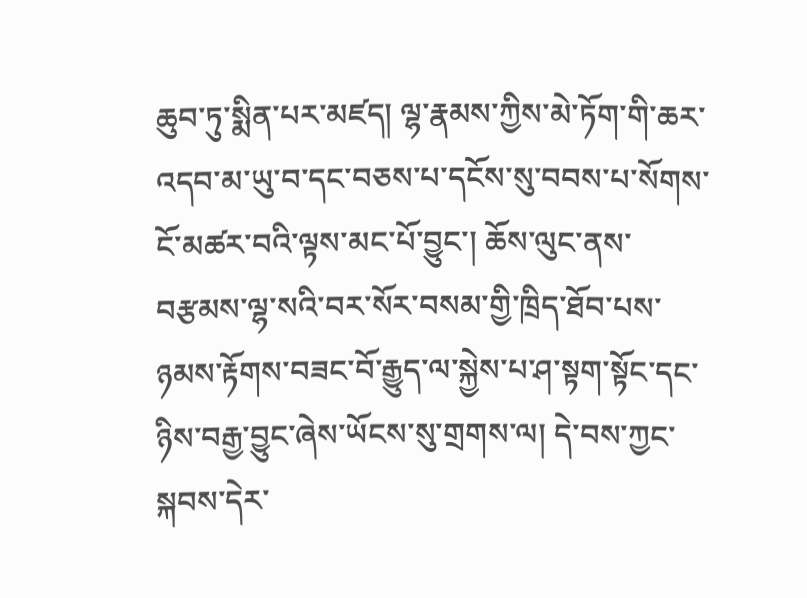ཆུབ་ཏུ་སྨིན་པར་མཛད། ལྷ་རྣམས་ཀྱིས་མེ་ཏོག་གི་ཆར་འདབ་མ་ཡུ་བ་དང་བཅས་པ་དངོས་སུ་བབས་པ་སོགས་ངོ་མཚར་བའི་ལྟས་མང་པོ་བྱུང་། ཆོས་ལུང་ནས་བརྩམས་ལྷ་སའི་བར་སོར་བསམ་གྱི་ཁྲིད་ཐོབ་པས་ཉམས་རྟོགས་བཟང་བོ་རྒྱུད་ལ་སྐྱེས་པ་ཤ་སྟག་སྟོང་དང་ཉིས་བརྒྱ་བྱུང་ཞེས་ཡོངས་སུ་གྲགས་ལ། དེ་བས་ཀྱང་སྐབས་དེར་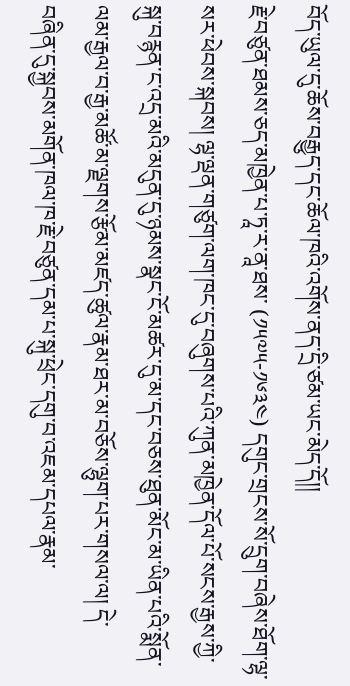བོད་ཡུལ་དུ་ཆོས་བརྒྱུད་དང་ཆོལ་ཁའི་འགོས་ནད་དྲི་ཙམ་ཡང་མེད་དོ།།
རྗེ་བཙུན་ཐམས་ཅད་མཁྱེན་པ་ཏཱ་ར་ནཱ་ཐས་ (༡༥༧༥-༡༦༣༤) དགུང་གྲངས་སོ་དྲུག་བཞེས་ཐོག་ལྷ་སར་ཕེབས་སྐབས། ལྷ་ལྡན་གཙུག་ལག་ཁང་དུ་བཞུགས་པའི་ཀུན་མཁྱེན་དོལ་པོ་སངས་རྒྱས་ཀྱི་སྐུ་བརྙན་ང་འདྲ་མའི་མདུན་དུ་ཉམས་སྣང་ངོ་མཚར་དུ་མ་དང་བཅས་ཐུན་མོང་མ་ཡིན་པའི་སྨོན་ལམ་རྒྱལ་བ་རྒྱ་མཚོ་མ་ལྗགས་རྩོམ་མཛད་ཚུལ་རྣམ་ཐར་མ་བཅོས་ལྷུག་པར་གསལ་ལ། དེ་བཞིན་དུ་སྐྱབས་མགོན་ཁལ་ཁ་རྗེ་བཙུན་དམ་པ་སྐུ་ཕྲེང་དགུ་བ་འཇམ་དཔལ་རྣམ་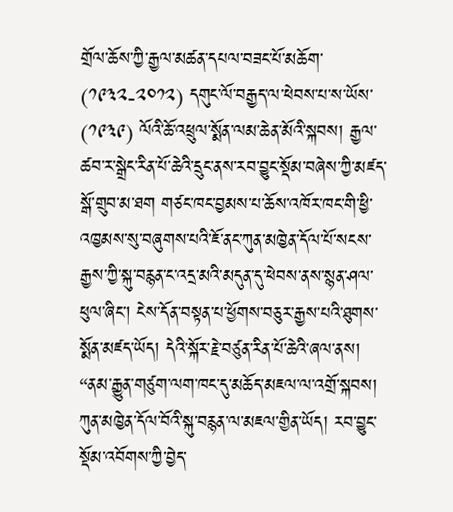གྲོལ་ཆོས་ཀྱི་རྒྱལ་མཚན་དཔལ་བཟང་པོ་མཆོག་ (༡༩༣༢-༢༠༡༢) དགུང་ལོ་བརྒྱད་ལ་ཕེབས་པ་ས་ཡོས་ (༡༩༣༩) ལོའི་ཆོ་འཕྲུལ་སྨོན་ལམ་ཆེན་མོའི་སྐབས། རྒྱལ་ཚབ་ར་སྒྲེང་རིན་པོ་ཆེའི་དྲུང་ནས་རབ་བྱུང་སྡོམ་བཞེས་ཀྱི་མཛད་སྒོ་གྲུབ་མ་ཐག གཙང་ཁང་བྱམས་པ་ཆོས་འཁོར་ཁང་གི་ཕྱི་འཁྱམས་སུ་བཞུགས་པའི་ཇོ་ནང་ཀུན་མཁྱེན་དོལ་པོ་སངས་རྒྱས་ཀྱི་སྐུ་བརྙན་ང་འདྲ་མའི་མདུན་དུ་ཕེབས་ནས་སྙན་ཤལ་ཕུལ་ཞིང་། ངེས་དོན་བསྟན་པ་ཕྱོགས་བཅུར་རྒྱས་པའི་ཐུགས་སྨོན་མཛད་ཡོད། དེའི་སྐོར་རྗེ་བཙུན་རིན་པོ་ཆེའི་ཞལ་ནས། “ནམ་རྒྱུན་གཙུག་ལག་ཁང་དུ་མཆོད་མཇལ་ལ་འགྲོ་སྐབས། ཀུན་མཁྱེན་དོལ་བོའི་སྐུ་བརྙན་ལ་མཇལ་གྱིན་ཡོད། རབ་བྱུང་སྡོམ་འབོགས་ཀྱི་བྱེད་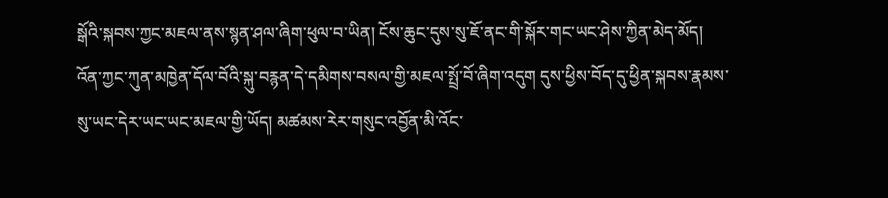སྒོའི་སྐབས་ཀྱང་མཇལ་ནས་སྙན་ཤལ་ཞིག་ཕུལ་བ་ཡིན། ངོས་ཆུང་དུས་སུ་ཇོ་ནང་གི་སྐོར་གང་ཡང་ཤེས་ཀྱིན་མེད་མོད། འོན་ཀྱང་ཀུན་མཁྱེན་དོལ་བོའི་སྐུ་བརྙན་དེ་དམིགས་བསལ་གྱི་མཇལ་སྤྲོ་བོ་ཞིག་འདུག དུས་ཕྱིས་བོད་དུ་ཕྱིན་སྐབས་རྣམས་སུ་ཡང་དེར་ཡང་ཡང་མཇལ་གྱི་ཡོད། མཚམས་རེར་གསུང་འབྱོན་མི་འོང་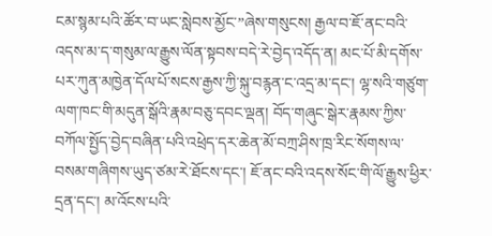ངམ་སྙམ་པའི་ཚོར་བ་ཡང་སླེབས་མྱོང་”ཞེས་གསུངས། རྒྱལ་བ་ཇོ་ནང་བའི་འདས་མ་ད་གསུམ་ལ་རྒྱུས་ལོན་སྟབས་བདེ་རེ་བྱེད་འདོད་ན། མང་པོ་མི་དགོས་པར་ཀུན་མཁྱེན་དོལ་པོ་སངས་རྒྱས་ཀྱི་སྐུ་བརྙན་ང་འདྲ་མ་དང་། ལྷ་སའི་གཙུག་ལག་ཁང་གི་མདུན་སྒོའི་རྣམ་བཅུ་དབང་ལྡན། བོད་གཞུང་སྒེར་རྣམས་ཀྱིས་བཀོལ་སྤྱོད་བྱེད་བཞིན་པའི་འཕྲེད་དར་ཆེན་མོ་བཀྲ་ཤིས་ཁྲ་རིང་སོགས་ལ་བསམ་གཞིགས་ཡུད་ཙམ་རེ་ཐོངས་དང་། ཇོ་ནང་བའི་འདས་སོང་གི་ལོ་རྒྱུས་ཕྱིར་དྲན་དང་། མ་འོངས་པའི་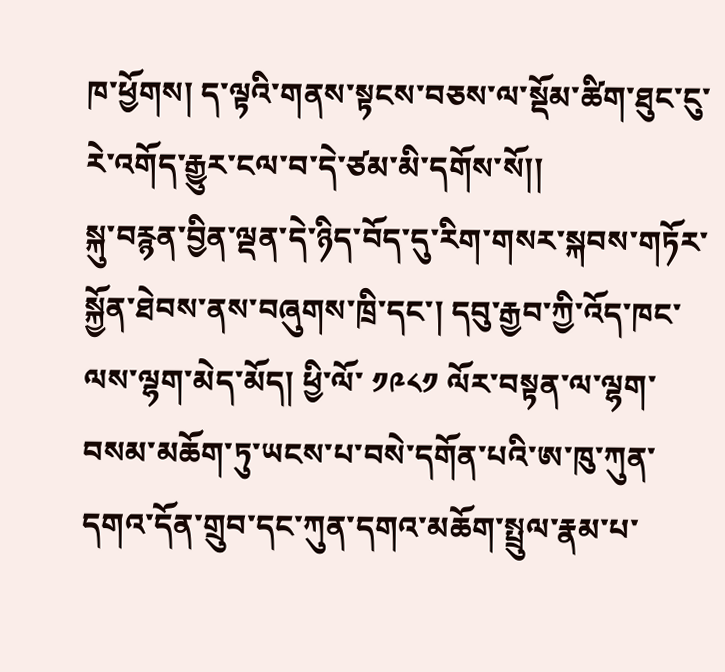ཁ་ཕྱོགས། ད་ལྟའི་གནས་སྟངས་བཅས་ལ་སྡོམ་ཚིག་ཐུང་ངུ་རེ་འགོད་རྒྱུར་ངལ་བ་དེ་ཙམ་མི་དགོས་སོ།།
སྐུ་བརྙན་བྱིན་ལྡན་དེ་ཉིད་བོད་དུ་རིག་གསར་སྐབས་གཏོར་སྐྱོན་ཐེབས་ནས་བཞུགས་ཁྲི་དང་། དབུ་རྒྱབ་ཀྱི་འོད་ཁང་ལས་ལྷག་མེད་མོད། ཕྱི་ལོ་ ༡༩༨༡ ལོར་བསྟན་ལ་ལྷག་བསམ་མཆོག་ཏུ་ཡངས་པ་བསེ་དགོན་པའི་ཨ་ཁུ་ཀུན་དགའ་དོན་གྲུབ་དང་ཀུན་དགའ་མཆོག་སྤྲུལ་རྣམ་པ་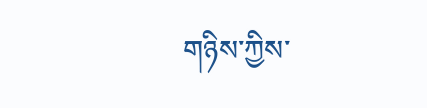གཉིས་ཀྱིས་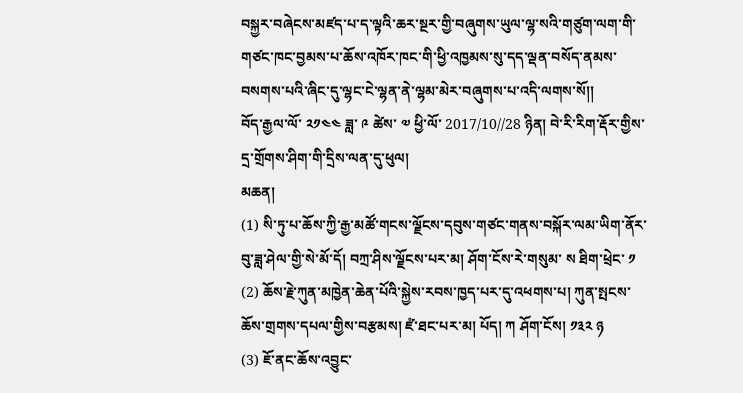བསྐྱར་བཞེངས་མཛད་པ་ད་ལྟའི་ཆར་སྔར་གྱི་བཞུགས་ཡུལ་ལྷ་སའི་གཙུག་ལག་གི་གཙང་ཁང་བྱམས་པ་ཆོས་འཁོར་ཁང་གི་ཕྱི་འཁྱམས་སུ་དད་ལྡན་བསོད་ནམས་བསགས་པའི་ཞིང་དུ་ལྷང་ངེ་ལྷན་ནེ་ལྷམ་མེར་བཞུགས་པ་འདི་ལགས་སོ།།
བོད་རྒྱལ་ལོ་ ༢༡༤༤ ཟླ་ ༩ ཚེས་ ༧ ཕྱི་ལོ་ 2017/10//28 ཉིན། བེ་རི་རིག་རྡོར་གྱིས་དྲ་གྲོགས་ཤིག་གི་དྲིས་ལན་དུ་ཕུལ།
མཆན།
(1) སི་ཏུ་པ་ཆོས་ཀྱི་རྒྱ་མཚོ་གངས་ལྗོངས་དབུས་གཙང་གནས་བསྐོར་ལམ་ཡིག་ནོར་བུ་ཟླ་ཤེལ་གྱི་སེ་མོ་དོ། བཀྲ་ཤིས་ལྗོངས་པར་མ། ཤོག་ངོས་རེ་གསུམ་ ས ཐིག་ཕྲེང་ ༡
(2) ཆོས་རྗེ་ཀུན་མཁྱེན་ཆེན་པོའི་སྐྱེས་རབས་ཁྱད་པར་དུ་འཕགས་པ། ཀུན་སྤངས་ཆོས་གྲགས་དཔལ་གྱིས་བརྩམས། ཛཾ་ཐང་པར་མ། པོད། ཀ ཤོག་ངོས། ༡༣༢ ཉ
(3) ཇོ་ནང་ཆོས་འབྱུང་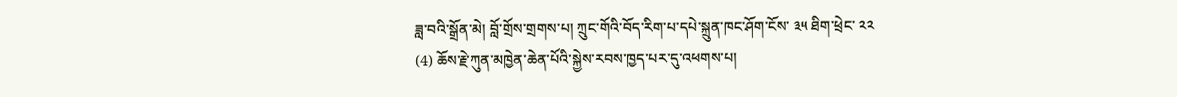ཟླ་བའི་སྒྲོན་མེ། བློ་གྲོས་གྲགས་པ། ཀྲུང་གོའི་བོད་རིག་པ་དཔེ་སྐྲུན་ཁང་ཤོག་ངོས་ ༣༥ ཐིག་ཕྲེང་ ༢༢
(4) ཆོས་རྗེ་ཀུན་མཁྱེན་ཆེན་པོའི་སྐྱེས་རབས་ཁྱད་པར་དུ་འཕགས་པ།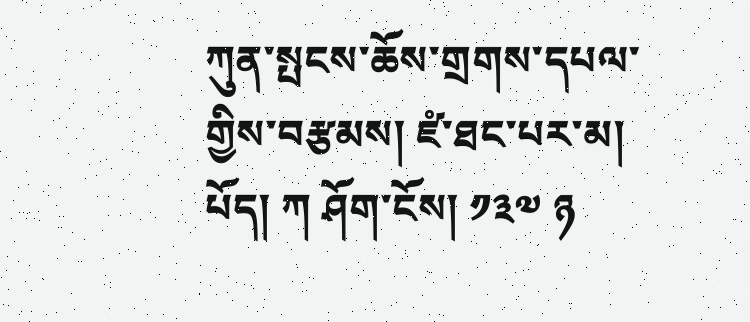ཀུན་སྤངས་ཆོས་གྲགས་དཔལ་གྱིས་བརྩམས། ཛཾ་ཐང་པར་མ། པོད། ཀ ཤོག་ངོས། ༡༣༧ ཉ